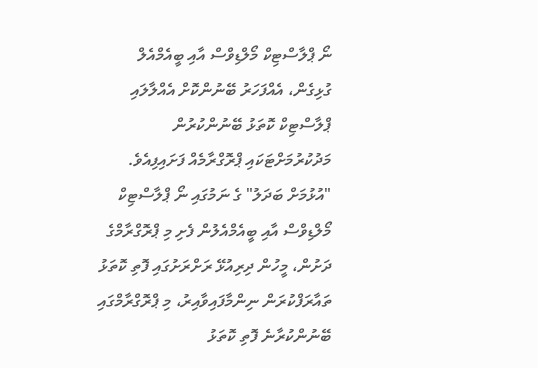ނޯ ޕްލާސްޓިކް މޯލްޑިވްސް އާއި ބީއެމްއެލް ގުޅިގެން، އެއްފަހަރު ބޭނުންކޮށް އެއްލާލައި ޕްލާސްޓިކް ކޮތަޅު ބޭނުންކުރުން މަދުކުރުމަށްޓަކައި ޕްރޮގްރާމެއް ފަށައިފިއެވެ.
"އުޅުމަށް ބަދަލު" ގެ ނަމުގައި ނޯ ޕްލާސްޓިކް މޯލްޑިވްސް އާއި ބީއެމްއެލުން ފެށި މި ޕްރޮގްރާމްގެ ދަށުން، މީހުން ދިރިއުޅޭ ރަށްރަށުގައި ފޮތި ކޮތަޅު ތައާރަފްކުރަން ނިންމާފައިވާއިރު، މި ޕްރޮގްރާމްގައި ބޭނުންކުރާނެ ފޮތި ކޮތަޅު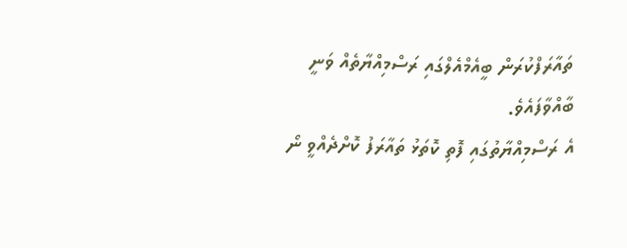ތައާރަފްކުރަން ބީއެމްއެލްގައި ރަސްމިއްޔާތެއް ވަނީ ބާއްވާފައެވެ.
އެ ރަސްމިއްޔާތުގައި ފޮތި ކޮތަޅު ތައާރަފު ކޮށްދެއްވީ ނޯ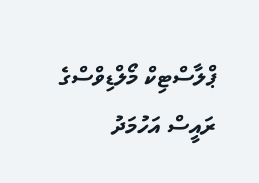ޕްލާސްޓިކް މޯލްޑިވްސްގެ ރައީސް އަހުމަދު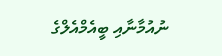ނުއުމާނާއި ބީއެމްއެލްގެ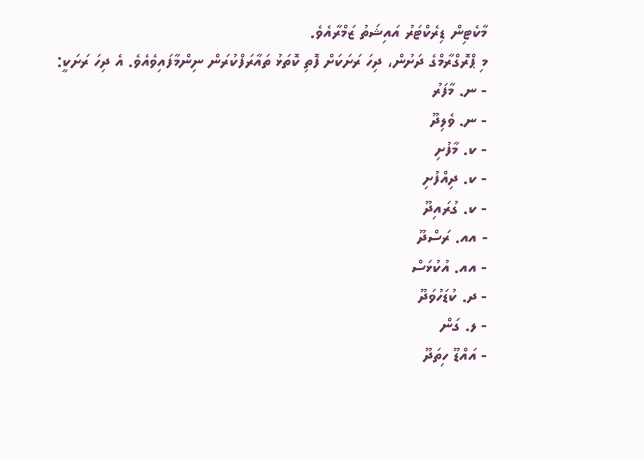މާކެޓިން ޑިރެކްޓަރު އައިޝަތު ޒަމްރާއެވެ.
މި ޕްރޮގްރާމްގެ ދަށުން، ދިހަ ރަށަކަށް ފޮތި ކޮތަޅު ތައާރަފްކުރަން ނިންމާފައިވެއެވެ. އެ ދިހަ ރަށަކީ:
- ނ. މާފަރު
- ނ. ވެލިދޫ
- ކ. މާފުށި
- ކ. ދިއްފުށި
- ކ. ގުރައިދޫ
- އއ. ރަސްދޫ
- އއ. އުކުޅަސް
- ދ. ކުޑަހުވަދޫ
- ލ. ގަން
- އައްޑޫ ހިތަދޫ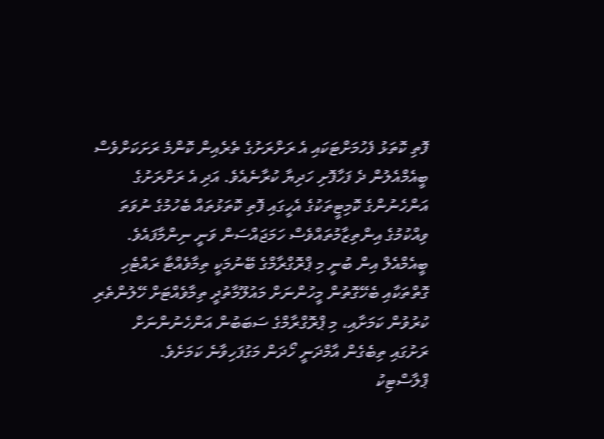ފޮތި ކޮތަޅު ފެހުމަށްޓަކައި އެ ރަށްރަށުގެ ތެރެއިން ކޮންމެ ރަށަކަށްވެސް ބީއެމްއެލުން ދެ ފަހާފޮށި ހަދިޔާ ކުރާނެއެވެ. އަދި އެ ރަށްރަށުގެ އަންހެނުންގެ ކޮމިޓީތަކުގެ އެހީގައި ފޮތި ކޮތަޅުތައް ބެހުމުގެ ނުވަތަ ވިއްކުމުގެ އިންތިޒާމުތައްވެސް ހަމަޖައްސަން ވަނީ ނިންމާފައެވެ.
ބީއެމްއެލް އިން ބުނީ މި ޕްރޮގްރާމްގެ ބޭނުމަކީ ތިމާވެއްޓާ ރައްޓެހި ގޮތްތަކާއި ބެހޭގޮތުން މީހުންނަށް މައުލޫމާތުދީ ތިމާވެއްޓަށް ހޭލުންތެރި ކުރުވުން ކަމަށާއި، މި ޕްރޮގްރާމްގެ ސަބަބުން އަންހެނުންނަށް ރަށުގައި ތިބެގެން އާމްދަނީ ހޯދަން މަގުފަހިވާނެ ކަމަށެވެ.
ޕްލާސްޓިކު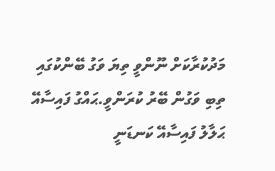މަދުކުރާކަށް ނޫންވީ ތިޔަ ވަގު ބޭންކުގައި ތިބި ވަގުން ބޭރު ކުރަންވީ.ޙައްގު ފައިސާއޭ ޙަލާލު ފައިސާއޭ ކަނޑަނީ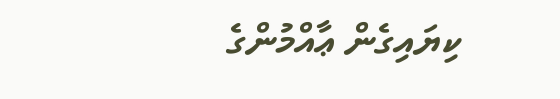ކިޔައިގެން ޢާއްމުންގެ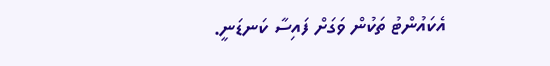އެކައުންޓު ތަކުން ވަގަށް ފައިސާ ކަނޑަނީ.